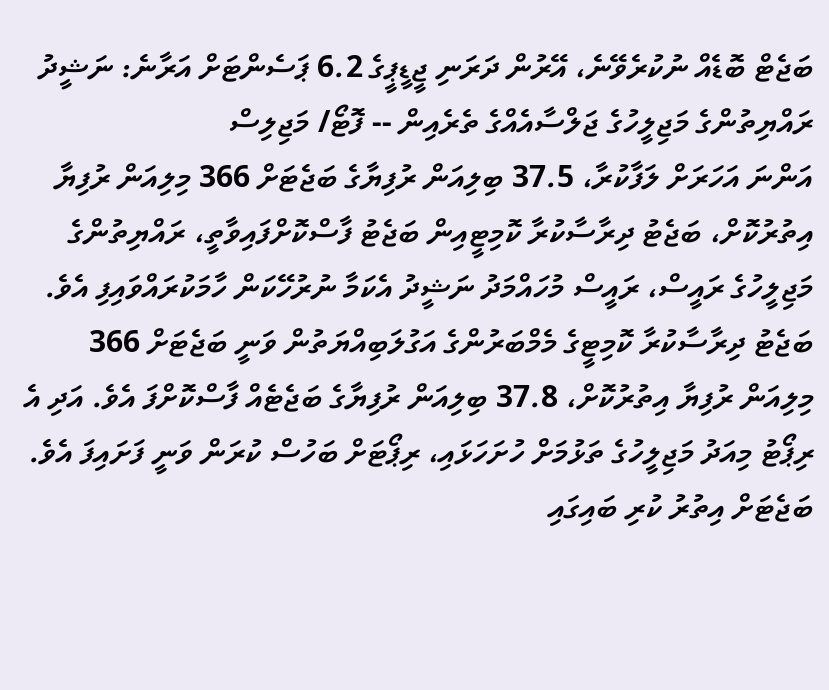ބަޖެޓް ބޮޑެއް ނުކުރެވޭނެ، އޭރުން ދަރަނި ޖީޑީޕީގެ 6.2 ޕަސެންޓަށް އަރާނެ: ނަޝީދު
ރައްޔިތުންގެ މަޖިލީހުގެ ޖަލްސާއެއްގެ ތެރެއިން -- ފޮޓޯ/ މަޖިލިސް
އަންނަ އަހަރަށް ލަފާކުރާ، 37.5 ބިލިއަން ރުފިޔާގެ ބަޖެޓަށް 366 މިލިއަން ރުފިޔާ އިތުރުކޮށް، ބަޖެޓު ދިރާސާކުރާ ކޮމިޓީއިން ބަޖެޓު ފާސްކޮށްފައިވާތީ، ރައްޔިތުންގެ މަޖިލީހުގެ ރައީސް، ރައީސް މުހައްމަދު ނަޝީދު އެކަމާ ނުރުހޭކަން ހާމަކުރައްވައިފި އެވެ.
ބަޖެޓު ދިރާސާކުރާ ކޮމިޓީގެ މެމްބަރުންގެ އަގުލަބިއްޔަތުން ވަނީ ބަޖެޓަށް 366 މިލިއަން ރުފިޔާ އިތުރުކޮށް، 37.8 ބިލިއަން ރުފިޔާގެ ބަޖެޓެއް ފާސްކޮށްފަ އެވެ. އަދި އެ ރިޕޯޓު މިއަދު މަޖިލީހުގެ ތަޅުމަށް ހުށަހަޅައި، ރިޕޯޓަށް ބަހުސް ކުރަން ވަނީ ފަށައިފަ އެވެ.
ބަޖެޓަށް އިތުރު ކުރި ބައިގައި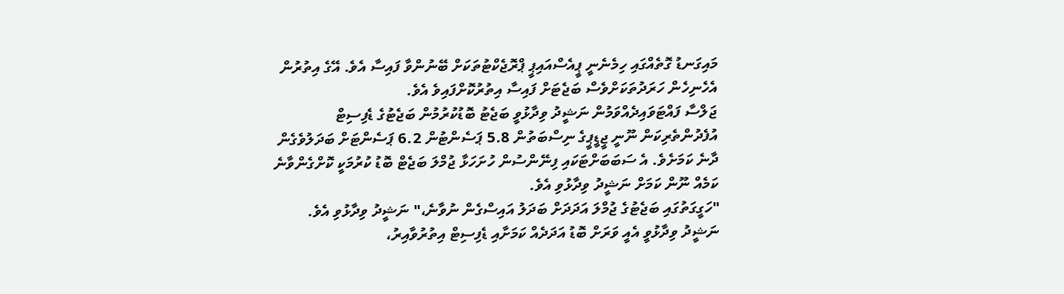މައިގަނޑު ގޮތެއްގައި ހިމެނެނީ ޕީއެސްއައިޕީ ޕްރޮޖެކްޓުތަކަށް ބޭނުންވާ ފައިސާ އެވެ. އޭގެ އިތުރުން އެހެނިހެން ހަރަދުތަކަށްވެސް ބަޖެޓަށް ފައިސާ އިތުރުކޮށްފައިވެ އެވެ.
ޖަލްސާ ފައްޓަވައިދެއްވަމުން ނަޝީދު ވިދާޅުވީ ބަޖެޓު ބޮޑުކުރުމުން ބަޖެޓުގެ ޑެފިސިޓް އުފެދުންތެރިކަން ނޫނީ ޖީޑީޕީގެ ނިސްބަތުން 5.8 ޕަސެންޓުން 6.2 ޕަސެންޓަށް ބަދަލުވެގެން ދާނެ ކަމަށެވެ. އެ ސަބަބަށްޓަކައި ފިނޭންސުން ހުށަހަޅާ ޖުމްލަ ބަޖެޓް ބޮޑު ކުރުމަކީ ކޮށްގެންވާނެ ކަމެއް ނޫން ކަމަށް ނަޝީދު ވިދާޅުވި އެވެ.
"ހަގީގަތުގައި ބަޖެޓުގެ ޖުމްލަ އަދަދަށް ބަދަލު އައިސްގެން ނުވާނެ،" ނަޝީދު ވިދާޅުވި އެވެ.
ނަޝީދު ވިދާޅުވީ އެއީ ވަރަށް ބޮޑު އަދަދެއް ކަމަށާއި ޑެފިސިޓް އިތުރުވާއިރު،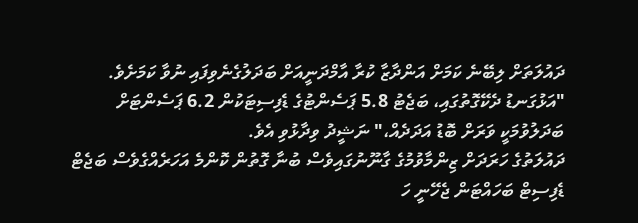ދައުލަތަށް ލިބޭނެ ކަމަށް އަންދާޒާ ކުރާ އާމްދަނީއަށް ބަދަލުގެނެވިފައި ނުވާ ކަމަށެވެ.
"އަޅުގަނޑު ދެކޭގޮތުގައި، ބަޖެޓު 5.8 ޕަސެންޓުގެ ޑެފިސިޓަކުން 6.2 ޕަސެންޓަށް ބަދަލުވުމަކީ ވަރަށް ބޮޑު އަދަދެއް،" ނަޝީދު ވިދާޅުވި އެވެ.
ދައުލަތުގެ ހަރަދަށް ޒިންމާވުމުގެ ގާނޫނުގައިވެސް ބުނާ ގޮތުން ކޮންމެ އަހަރެއްގެވެސް ބަޖެޓް ޑެފިސިޓް ބަހައްޓަން ޖެހޭނީ ހަ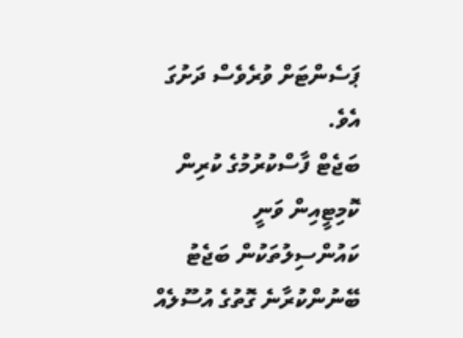ޕަސެންޓަށް ވުރެވެސް ދަށުގަ އެވެ.
ބަޖެޓް ފާސްކުރުމުގެ ކުރިން ކޮމިޓީއިން ވަނީ ކައުންސިލުތަކުން ބަޖެޓު ބޭނުންކުރާނެ ގޮތުގެ އުސޫލެއް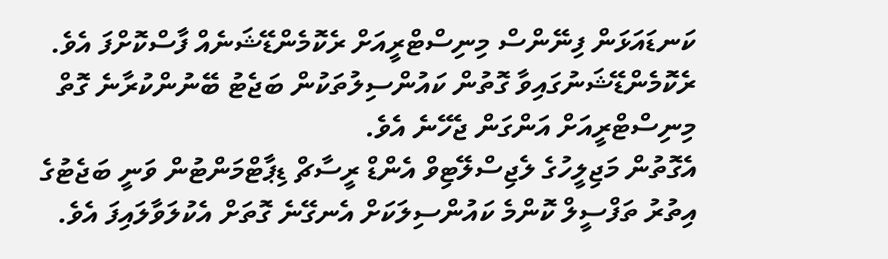ކަނޑައަޅަން ފިނޭންސް މިނިސްޓްރީއަށް ރެކޮމެންޑޭޝަނެއް ފާސްކޮށްފަ އެވެ. ރެކޮމެންޑޭޝަނުގައިވާ ގޮތުން ކައުންސިލުތަކުން ބަޖެޓު ބޭނުންކުރާނެ ގޮތް މިނިސްޓްރީއަށް އަންގަން ޖެހޭނެ އެވެ.
އެގޮތުން މަޖިލީހުގެ ލެޖިސްލޭޓިވް އެންޑް ރީސާޗް ޑިޕާޓްމަންޓުން ވަނީ ބަޖެޓުގެ އިތުރު ތަފްސީލް ކޮންމެ ކައުންސިލަކަށް އެނގޭނެ ގޮތަށް އެކުލަވާލައިފަ އެވެ.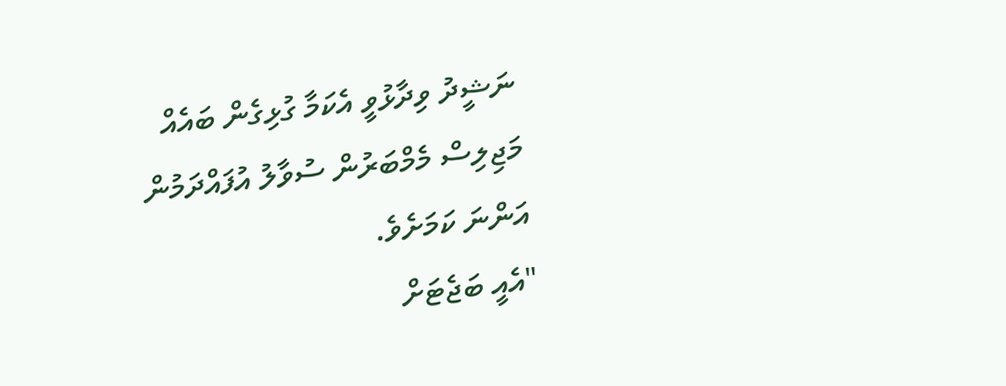ނަޝީދު ވިދާޅުވީ އެކަމާ ގުޅިގެން ބައެއް މަޖިލިސް މެމްބަރުން ސުވާލު އުފައްދަމުން އަންނަ ކަމަށެވެ.
"އެއީ ބަޖެޓަށް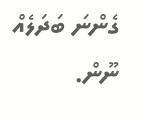ގެންނަ ބަދަލެއް ނޫން.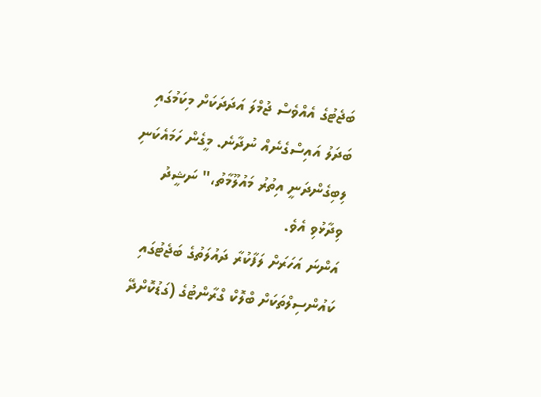ބަޖެޓުގެ އެއްވެސް ޖުމްލަ އަދަދަކަށް މިކަމުގައި ބަދަލު އައިސްގެނެއް ނުދާނެ. މީގެން ހަމައެކަނި ލިބިގެންދަނީ އިތުރު މައުލޫމާތު،" ނަޝީދު ވިދާޅުވި އެވެ.
އަންނަ އަހަރަށް ލަފާކުރާ ދައުލަތުގެ ބަޖެޓުގައި ކައުންސިލްތަކަށް ބްލޮކް ގްރާންޓުގެ (ގަޑުކޮށްދޭ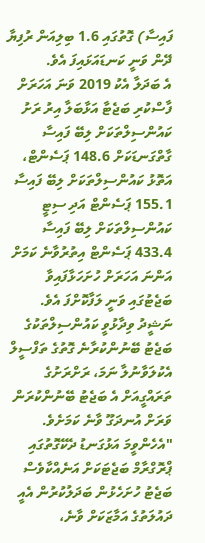ފައިސާ) ގޮތުގައި 1.6 ބިލިއަން ރުފިޔާ ދޭން ވަނީ ކަނޑައަޅައިފަ އެވެ.
އެ ބަދަލާ އެކު 2019 ވަނަ އަހަރަށް ފާސްކުރި ބަޖެޓާ އަޅާބަލާ އިރު ރަށު ކައުންސިލްތަކަށް ލިބޭ ފައިސާ ގާތްގަނޑަކަށް 148.6 ޕަސެންޓް، އަތޮޅު ކައުންސިލްތަކަށް ލިބޭ ފައިސާ 155.1 ޕަސެންޓް އަދި ސިޓީ ކައުންސިލްތަކަށް ލިބޭ ފައިސާ 433.4 ޕަސެންޓް އިތުރުވާނެ ކަމަށް އަންނަ އަހަރަށް ހުށަހަޅާފައިވާ ބަޖެޓުގައި ވަނީ ލަފާކޮށްފަ އެވެ.
ނަޝީދު ވިދާޅުވީ ކައުންސިލްތަކުގެ ބަޖެޓު ބޭނުންކުރާނެ ގޮތުގެ ތަފްސީލް އެކުލަވާނުލާ ނަމަ، ރަށްރަށުގެ ތަރައްގީއަށް އެ ބަޖެޓު ބޭނުންކުރަން ވަރަށް އުނދަގޫ ވާނެ ކަމަށެވެ.
"އެހެންވީމަ އަޅުގަނޑު ދެކޭގޮތުގައި ޕްރޮގްރާމް ބަޖެޓަކަށް އަނެއްކާވެސް ބަޖެޓު ހުށަހެޅުން ބަދަލުކުރުން އެއީ ދައުލަތުގެ އަމާޒަކަށް ވާނެ،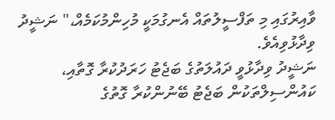ވާއިރުގައި މި ތަފްސީލުތައް އެނގުމަކީ މުހިންމުކަމެއް،" ނަޝީދު ވިދާޅުވިއެވެ.
ނަޝީދު ވިދާޅުވީ ދައުލަތުގެ ބަޖެޓު ހަރަދުކުރާ ގޮތާއި، ކައުންސިލްތަކުން ބަޖެޓު ބޭނުންކުރާ ގޮތުގެ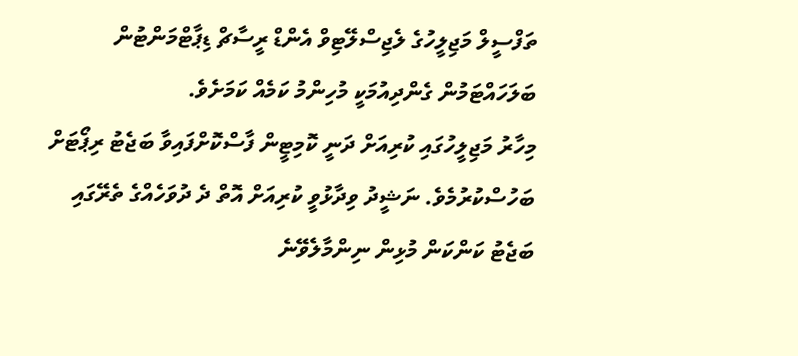ތަފްސީލް މަޖިލީހުގެ ލެޖިސްލޭޓިވް އެންޑް ރީސާޗް ޑިޕާޓްމަންޓުން ބަލަހައްޓަމުން ގެންދިއުމަކީ މުހިންމު ކަމެއް ކަމަށެވެ.
މިހާރު މަޖިލީހުގައި ކުރިއަށް ދަނީ ކޮމިޓީން ފާސްކޮށްފައިވާ ބަޖެޓު ރިޕޯޓަށް ބަހުސްކުރުމެވެ. ނަޝީދު ވިދާޅުވީ ކުރިއަށް އޮތް ދެ ދުވަހެއްގެ ތެރޭގައި ބަޖެޓު ކަންކަން މުޅިން ނިންމާލެވޭނެ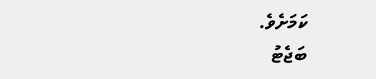ކަމަށެވެ.
ބަޖެޓު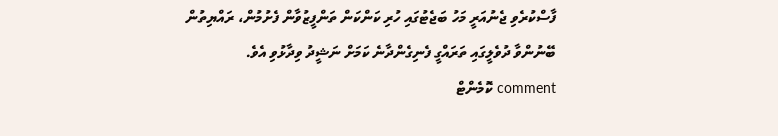ފާސްކުރެވި ޖެނުއަރީ މަހު ބަޖެޓުގައި ހުރި ކަންކަން ތަންފީޒުވާން ފެށުމުން، ރައްޔިތުން ބޭނުންވާ ދުވެލީގައި ތަރައްގީ ފެނިގެންދާނެ ކަމަށް ނަޝީދު ވިދާޅުވި އެވެ.
comment ކޮމެންޓް